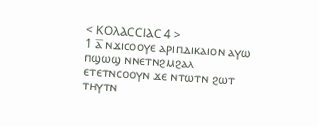< ⲔⲞⲖⲀⲤⲤⲒⲀⲤ 4 >
1 ⲁ̅ ⲛϫⲓⲥⲟⲟⲩⲉ ⲁⲣⲓⲡⲇⲓⲕⲁⲓⲟⲛ ⲁⲩⲱ ⲡϣⲱϣ ⲛⲛⲉⲧⲛϩⲙϩⲁⲗ ⲉⲧⲉⲧⲛⲥⲟⲟⲩⲛ ϫⲉ ⲛⲧⲱⲧⲛ ϩⲱⲧ ⲧⲏⲩⲧⲛ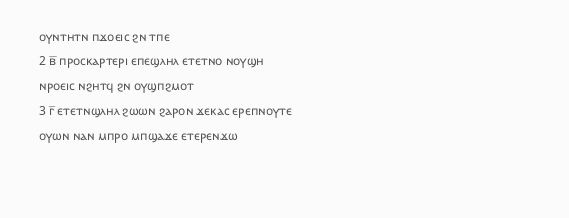ⲟⲩⲛⲧⲏⲧⲛ ⲡϫⲟⲉⲓⲥ ϩⲛ ⲧⲡⲉ
2 ⲃ̅ ⲡⲣⲟⲥⲕⲁⲣⲧⲉⲣⲓ ⲉⲡⲉϣⲗⲏⲗ ⲉⲧⲉⲧⲛⲟ ⲛⲟⲩϣⲏ ⲛⲣⲟⲉⲓⲥ ⲛϩⲏⲧϥ ϩⲛ ⲟⲩϣⲡϩⲙⲟⲧ
3 ⲅ̅ ⲉⲧⲉⲧⲛϣⲗⲏⲗ ϩⲱⲱⲛ ϩⲁⲣⲟⲛ ϫⲉⲕⲁⲥ ⲉⲣⲉⲡⲛⲟⲩⲧⲉ ⲟⲩⲱⲛ ⲛⲁⲛ ⲙⲡⲣⲟ ⲙⲡϣⲁϫⲉ ⲉⲧⲉⲣⲉⲛϫⲱ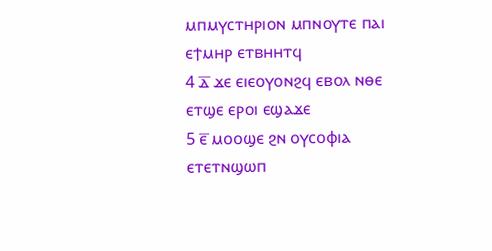ⲙⲡⲙⲩⲥⲧⲏⲣⲓⲟⲛ ⲙⲡⲛⲟⲩⲧⲉ ⲡⲁⲓ ⲉϯⲙⲏⲣ ⲉⲧⲃⲏⲏⲧϥ
4 ⲇ̅ ϫⲉ ⲉⲓⲉⲟⲩⲟⲛϩϥ ⲉⲃⲟⲗ ⲛⲑⲉ ⲉⲧϣⲉ ⲉⲣⲟⲓ ⲉϣⲁϫⲉ
5 ⲉ̅ ⲙⲟⲟϣⲉ ϩⲛ ⲟⲩⲥⲟⲫⲓⲁ ⲉⲧⲉⲧⲛϣⲱⲡ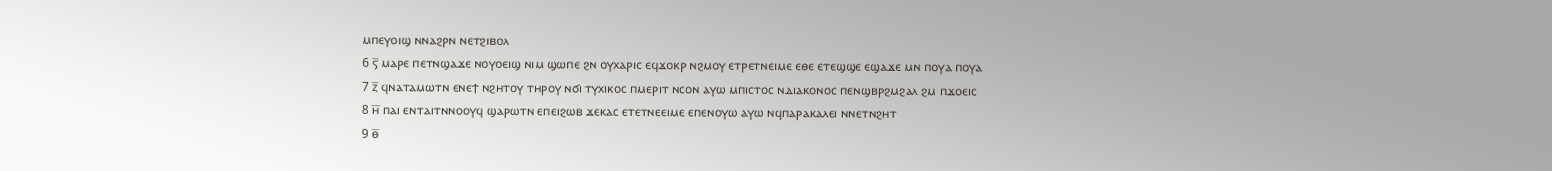ⲙⲡⲉⲩⲟⲓϣ ⲛⲛⲁϩⲣⲛ ⲛⲉⲧϩⲓⲃⲟⲗ
6 ⲋ̅ ⲙⲁⲣⲉ ⲡⲉⲧⲛϣⲁϫⲉ ⲛⲟⲩⲟⲉⲓϣ ⲛⲓⲙ ϣⲱⲡⲉ ϩⲛ ⲟⲩⲭⲁⲣⲓⲥ ⲉϥϫⲟⲕⲣ ⲛϩⲙⲟⲩ ⲉⲧⲣⲉⲧⲛⲉⲓⲙⲉ ⲉⲑⲉ ⲉⲧⲉϣϣⲉ ⲉϣⲁϫⲉ ⲙⲛ ⲡⲟⲩⲁ ⲡⲟⲩⲁ
7 ⲍ̅ ϥⲛⲁⲧⲁⲙⲱⲧⲛ ⲉⲛⲉϯ ⲛϩⲏⲧⲟⲩ ⲧⲏⲣⲟⲩ ⲛϭⲓ ⲧⲩⲭⲓⲕⲟⲥ ⲡⲙⲉⲣⲓⲧ ⲛⲥⲟⲛ ⲁⲩⲱ ⲙⲡⲓⲥⲧⲟⲥ ⲛⲇⲓⲁⲕⲟⲛⲟⲥ ⲡⲉⲛϣⲃⲣϩⲙϩⲁⲗ ϩⲙ ⲡϫⲟⲉⲓⲥ
8 ⲏ̅ ⲡⲁⲓ ⲉⲛⲧⲁⲓⲧⲛⲛⲟⲟⲩϥ ϣⲁⲣⲱⲧⲛ ⲉⲡⲉⲓϩⲱⲃ ϫⲉⲕⲁⲥ ⲉⲧⲉⲧⲛⲉⲉⲓⲙⲉ ⲉⲡⲉⲛⲟⲩⲱ ⲁⲩⲱ ⲛϥⲡⲁⲣⲁⲕⲁⲗⲉⲓ ⲛⲛⲉⲧⲛϩⲏⲧ
9 ⲑ̅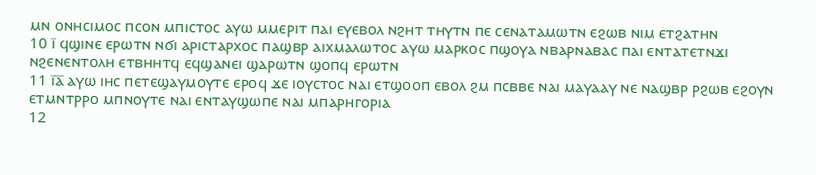ⲙⲛ ⲟⲛⲏⲥⲓⲙⲟⲥ ⲡⲥⲟⲛ ⲙⲡⲓⲥⲧⲟⲥ ⲁⲩⲱ ⲙⲙⲉⲣⲓⲧ ⲡⲁⲓ ⲉⲩⲉⲃⲟⲗ ⲛϩⲏⲧ ⲧⲏⲩⲧⲛ ⲡⲉ ⲥⲉⲛⲁⲧⲁⲙⲱⲧⲛ ⲉϩⲱⲃ ⲛⲓⲙ ⲉⲧϩⲁⲧⲏⲛ
10 ⲓ̅ ϥϣⲓⲛⲉ ⲉⲣⲱⲧⲛ ⲛϭⲓ ⲁⲣⲓⲥⲧⲁⲣⲭⲟⲥ ⲡⲁϣⲃⲣ ⲁⲓⲭⲙⲁⲗⲱⲧⲟⲥ ⲁⲩⲱ ⲙⲁⲣⲕⲟⲥ ⲡϣⲟⲩⲁ ⲛⲃⲁⲣⲛⲁⲃⲁⲥ ⲡⲁⲓ ⲉⲛⲧⲁⲧⲉⲧⲛϫⲓ ⲛϩⲉⲛⲉⲛⲧⲟⲗⲏ ⲉⲧⲃⲏⲏⲧϥ ⲉϥϣⲁⲛⲉⲓ ϣⲁⲣⲱⲧⲛ ϣⲟⲡϥ ⲉⲣⲱⲧⲛ
11 ⲓ̅ⲁ̅ ⲁⲩⲱ ⲓⲏⲥ ⲡⲉⲧⲉϣⲁⲩⲙⲟⲩⲧⲉ ⲉⲣⲟϥ ϫⲉ ⲓⲟⲩⲥⲧⲟⲥ ⲛⲁⲓ ⲉⲧϣⲟⲟⲡ ⲉⲃⲟⲗ ϩⲙ ⲡⲥⲃⲃⲉ ⲛⲁⲓ ⲙⲁⲩⲁⲁⲩ ⲛⲉ ⲛⲁϣⲃⲣ ⲣϩⲱⲃ ⲉϩⲟⲩⲛ ⲉⲧⲙⲛⲧⲣⲣⲟ ⲙⲡⲛⲟⲩⲧⲉ ⲛⲁⲓ ⲉⲛⲧⲁⲩϣⲱⲡⲉ ⲛⲁⲓ ⲙⲡⲁⲣⲏⲅⲟⲣⲓⲁ
12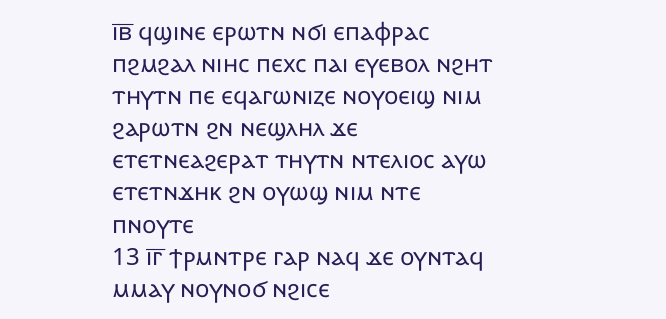ⲓ̅ⲃ̅ ϥϣⲓⲛⲉ ⲉⲣⲱⲧⲛ ⲛϭⲓ ⲉⲡⲁⲫⲣⲁⲥ ⲡϩⲙϩⲁⲗ ⲛⲓⲏⲥ ⲡⲉⲭⲥ ⲡⲁⲓ ⲉⲩⲉⲃⲟⲗ ⲛϩⲏⲧ ⲧⲏⲩⲧⲛ ⲡⲉ ⲉϥⲁⲅⲱⲛⲓⲍⲉ ⲛⲟⲩⲟⲉⲓϣ ⲛⲓⲙ ϩⲁⲣⲱⲧⲛ ϩⲛ ⲛⲉϣⲗⲏⲗ ϫⲉ ⲉⲧⲉⲧⲛⲉⲁϩⲉⲣⲁⲧ ⲧⲏⲩⲧⲛ ⲛⲧⲉⲗⲓⲟⲥ ⲁⲩⲱ ⲉⲧⲉⲧⲛϫⲏⲕ ϩⲛ ⲟⲩⲱϣ ⲛⲓⲙ ⲛⲧⲉ ⲡⲛⲟⲩⲧⲉ
13 ⲓ̅ⲅ̅ ϯⲣⲙⲛⲧⲣⲉ ⲅⲁⲣ ⲛⲁϥ ϫⲉ ⲟⲩⲛⲧⲁϥ ⲙⲙⲁⲩ ⲛⲟⲩⲛⲟϭ ⲛϩⲓⲥⲉ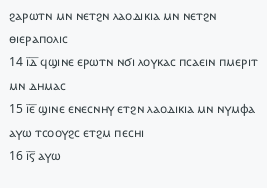ϩⲁⲣⲱⲧⲛ ⲙⲛ ⲛⲉⲧϩⲛ ⲗⲁⲟⲇⲓⲕⲓⲁ ⲙⲛ ⲛⲉⲧϩⲛ ⲑⲓⲉⲣⲁⲡⲟⲗⲓⲥ
14 ⲓ̅ⲇ̅ ϥϣⲓⲛⲉ ⲉⲣⲱⲧⲛ ⲛϭⲓ ⲗⲟⲩⲕⲁⲥ ⲡⲥⲁⲉⲓⲛ ⲡⲙⲉⲣⲓⲧ ⲙⲛ ⲇⲏⲙⲁⲥ
15 ⲓ̅ⲉ̅ ϣⲓⲛⲉ ⲉⲛⲉⲥⲛⲏⲩ ⲉⲧϩⲛ ⲗⲁⲟⲇⲓⲕⲓⲁ ⲙⲛ ⲛⲩⲙⲫⲁ ⲁⲩⲱ ⲧⲥⲟⲟⲩϩⲥ ⲉⲧϩⲙ ⲡⲉⲥⲏⲓ
16 ⲓ̅ⲋ̅ ⲁⲩⲱ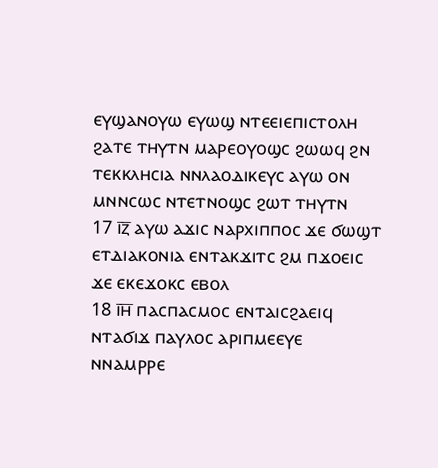ⲉⲩϣⲁⲛⲟⲩⲱ ⲉⲩⲱϣ ⲛⲧⲉⲉⲓⲉⲡⲓⲥⲧⲟⲗⲏ ϩⲁⲧⲉ ⲧⲏⲩⲧⲛ ⲙⲁⲣⲉⲟⲩⲟϣⲥ ϩⲱⲱϥ ϩⲛ ⲧⲉⲕⲕⲗⲏⲥⲓⲁ ⲛⲛⲗⲁⲟⲇⲓⲕⲉⲩⲥ ⲁⲩⲱ ⲟⲛ ⲙⲛⲛⲥⲱⲥ ⲛⲧⲉⲧⲛⲟϣⲥ ϩⲱⲧ ⲧⲏⲩⲧⲛ
17 ⲓ̅ⲍ̅ ⲁⲩⲱ ⲁϫⲓⲥ ⲛⲁⲣⲭⲓⲡⲡⲟⲥ ϫⲉ ϭⲱϣⲧ ⲉⲧⲇⲓⲁⲕⲟⲛⲓⲁ ⲉⲛⲧⲁⲕϫⲓⲧⲥ ϩⲙ ⲡϫⲟⲉⲓⲥ ϫⲉ ⲉⲕⲉϫⲟⲕⲥ ⲉⲃⲟⲗ
18 ⲓ̅ⲏ̅ ⲡⲁⲥⲡⲁⲥⲙⲟⲥ ⲉⲛⲧⲁⲓⲥϩⲁⲉⲓϥ ⲛⲧⲁϭⲓϫ ⲡⲁⲩⲗⲟⲥ ⲁⲣⲓⲡⲙⲉⲉⲩⲉ ⲛⲛⲁⲙⲣⲣⲉ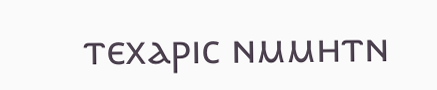ⲧⲉⲭⲁⲣⲓⲥ ⲛⲙⲙⲏⲧⲛ